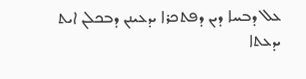ܥܠ ܕܒܚܐ ܕܝܢ ܕܦܬܟܪܐ ܝܕܥܝܢܢ ܕܒܟܠܢ ܐܝܬ ܝܕܥܬܐ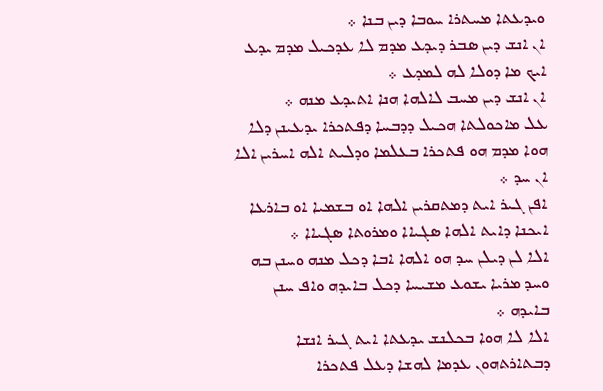ܘܝܕܥܬܐ ܡܚܬܪܐ ܚܘܒܐ ܕܝܢ ܒܢܐ ܀
ܐܢ ܐܢܫ ܕܝܢ ܤܒܪ ܕܝܕܥ ܡܕܡ ܠܐ ܥܕܟܝܠ ܡܕܡ ܝܕܥ ܐܝܟ ܡܐ ܕܘܠܐ ܠܗ ܠܡܕܥ ܀
ܐܢ ܐܢܫ ܕܝܢ ܡܚܒ ܠܐܠܗܐ ܗܢܐ ܐܬܝܕܥ ܡܢܗ ܀
ܥܠ ܡܐܟܘܠܬܐ ܗܟܝܠ ܕܕܒܚܐ ܕܦܬܟܪܐ ܝܕܥܝܢܢ ܕܠܐ ܗܘܐ ܡܕܡ ܗܘ ܦܬܟܪܐ ܒܥܠܡܐ ܘܕܠܝܬ ܐܠܗ ܐܚܪܝܢ ܐܠܐ ܐܢ ܚܕ ܀
ܐܦܢ ܓܝܪ ܐܝܬ ܕܡܬܩܪܝܢ ܐܠܗܐ ܐܘ ܒܫܡܝܐ ܐܘ ܒܐܪܥܐ ܐܝܟܢܐ ܕܐܝܬ ܐܠܗܐ ܤܓܝܐܐ ܘܡܪܘܬܐ ܤܓܝܐܐ ܀
ܐܠܐ ܠܢ ܕܝܠܢ ܚܕ ܗܘ ܐܠܗܐ ܐܒܐ ܕܟܠ ܡܢܗ ܘܚܢܢ ܒܗ ܘܚܕ ܡܪܝܐ ܝܫܘܥ ܡܫܝܚܐ ܕܟܠ ܒܐܝܕܗ ܘܐܦ ܚܢܢ ܒܐܝܕܗ ܀
ܐܠܐ ܠܐ ܗܘܐ ܒܟܠܢܫ ܝܕܥܬܐ ܐܝܬ ܓܝܪ ܐܢܫܐ ܕܒܬܐܪܬܗܘܢ ܥܕܡܐ ܠܗܫܐ ܕܥܠ ܦܬܟܪܐ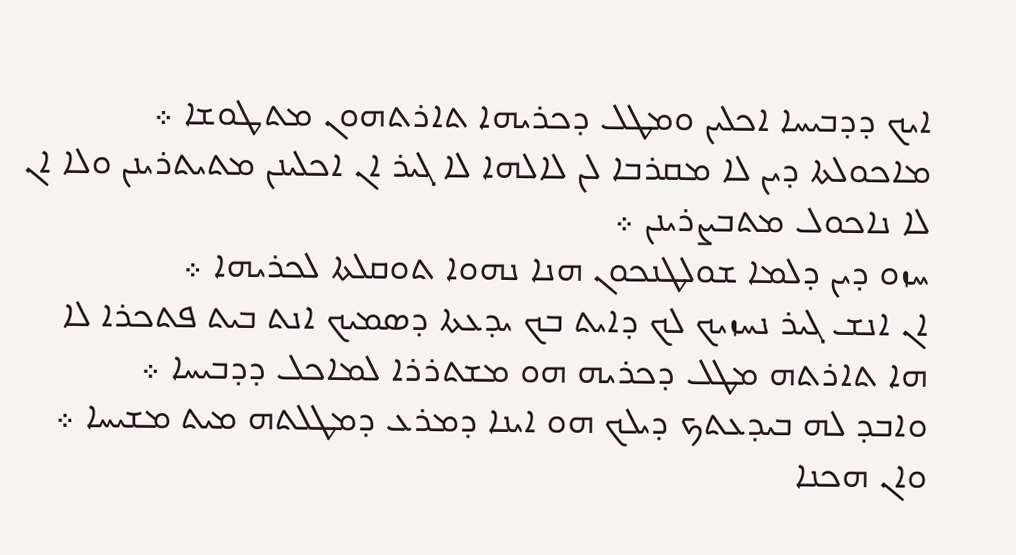ܐܝܟ ܕܕܒܝܚܐ ܐܟܠܝܢ ܘܡܛܠ ܕܟܪܝܗܐ ܬܐܪܬܗܘܢ ܡܬܛܘܫܐ ܀
ܡܐܟܘܠܬܐ ܕܝܢ ܠܐ ܡܩܪܒܐ ܠܢ ܠܐܠܗܐ ܠܐ ܓܝܪ ܐܢ ܐܟܠܝܢܢ ܡܬܝܬܪܝܢܢ ܘܠܐ ܐܢ ܠܐ ܢܐܟܘܠ ܡܬܒܨܪܝܢܢ ܀
ܚܙܘ ܕܝܢ ܕܠܡܐ ܫܘܠܛܢܟܘܢ ܗܢܐ ܢܗܘܐ ܬܘܩܠܬܐ ܠܟܪܝܗܐ ܀
ܐܢ ܐܢܫ ܓܝܪ ܢܚܙܝܟ ܠܟ ܕܐܝܬ ܒܟ ܝܕܥܬܐ ܕܤܡܝܟ ܐܢܬ ܒܝܬ ܦܬܟܪܐ ܠܐ ܗܐ ܬܐܪܬܗ ܡܛܠ ܕܟܪܝܗ ܗܘ ܡܫܬܪܪܐ ܠܡܐܟܠ ܕܕܒܝܚܐ ܀
ܘܐܒܕ ܠܗ ܒܝܕܥܬܟ ܕܝܠܟ ܗܘ ܐܝܢܐ ܕܡܪܥ ܕܡܛܠܬܗ ܡܝܬ ܡܫܝܚܐ ܀
ܘܐܢ ܗܟܢܐ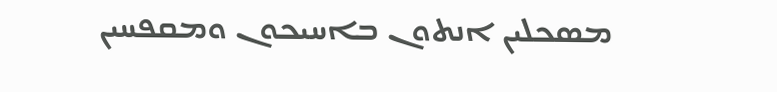ܡܤܟܠܝܢ ܐܢܬܘܢ ܒܐܚܝܟܘܢ ܘܡܩܦܚܝܢ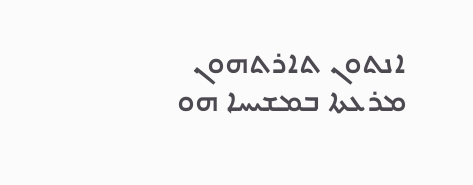ܐܢܬܘܢ ܬܐܪܬܗܘܢ ܡܪܥܬܐ ܒܡܫܝܚܐ ܗܘ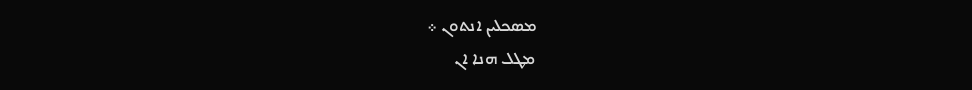ܡܤܟܠܝܢ ܐܢܬܘܢ ܀
ܡܛܠ ܗܢܐ ܐܢ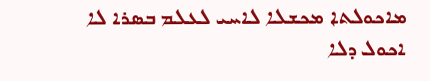ܡܐܟܘܠܬܐ ܡܟܫܠܐ ܠܐܚܝ ܠܥܠܡ ܒܤܪܐ ܠܐ ܐܟܘܠ ܕܠܐ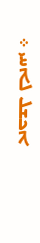ܐܟܫܠ ܠܐܚܝ ܀